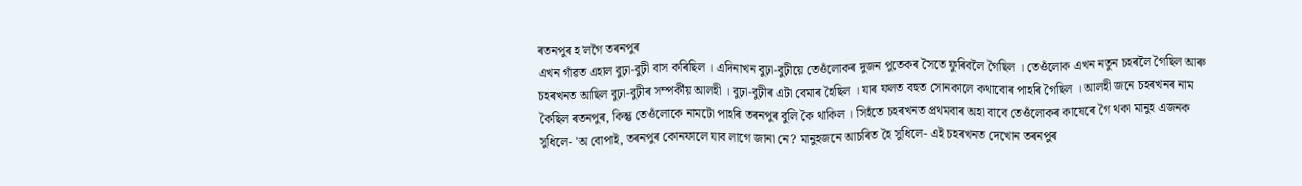ৰতনপুৰ হ'লগৈ তৰনপুৰ
এখন গাঁৱত এহাল বুঢ়া-বুঢ়ী বাস কৰিছিল । এদিনাখন বুঢ়া-বুঢ়ীয়ে তেওঁলোকৰ দুজন পুতেকৰ সৈতে ফুৰিবলৈ গৈছিল । তেওঁলোক এখন নতুন চহৰলৈ গৈছিল আৰু চহৰখনত আছিল বুঢ়া-বুঢ়ীৰ সম্পর্কীয় আলহী । বুঢ়া-বুঢ়ীৰ এটা বেমাৰ হৈছিল । যাৰ ফলত বহুত সোনকালে কথাবোৰ পাহৰি গৈছিল । আলহী জনে চহৰখনৰ নাম কৈছিল ৰতনপুৰ, কিন্তু তেওঁলোকে নামটো পাহৰি তৰনপুৰ বুলি কৈ থাকিল । সিহঁতে চহৰখনত প্রথমবাৰ অহা বাবে তেওঁলোকৰ কাষেৰে গৈ থকা মানুহ এজনক সুধিলে- 'অ বোপাই, তৰনপুৰ কোনফালে যাব লাগে জানা নে? মানুহজনে আচৰিত হৈ সুধিলে- এই চহৰখনত দেখোন তৰনপুৰ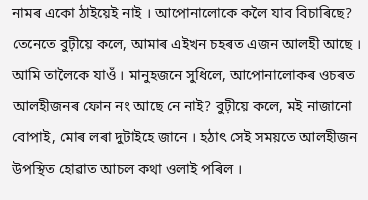নামৰ একো ঠাইয়েই নাই । আপোনালোকে কলৈ যাব বিচাৰিছে? তেনেতে বুঢ়ীয়ে কলে, আমাৰ এইখন চহৰত এজন আলহী আছে । আমি তালৈকে যাওঁ । মানুহজনে সুধিলে, আপোনালোকৰ ওচৰত আলহীজনৰ ফোন নং আছে নে নাই? বুঢ়ীয়ে কলে, মই নাজানো বোপাই, মোৰ লৰা দুটাইহে জানে । হঠাৎ সেই সময়তে আলহীজন উপস্থিত হোৱাত আচল কথা ওলাই পৰিল ।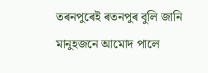তৰনপুৰেই ৰতনপুৰ বুলি জানি মানুহজনে আমোদ পালে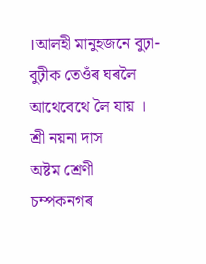।আলহী মানুহজনে বুঢ়া-বুঢ়ীক তেওঁৰ ঘৰলৈ আথেবেথে লৈ যায় ।
শ্রী নয়না দাস
অষ্টম শ্ৰেণী
চম্পকনগৰ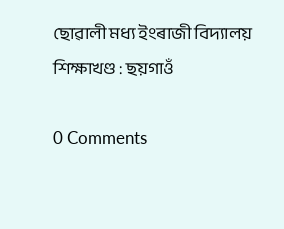ছোৱালী মধ্য ইংৰাজী বিদ্যালয়
শিক্ষাখণ্ড : ছয়গাওঁ

0 Comments